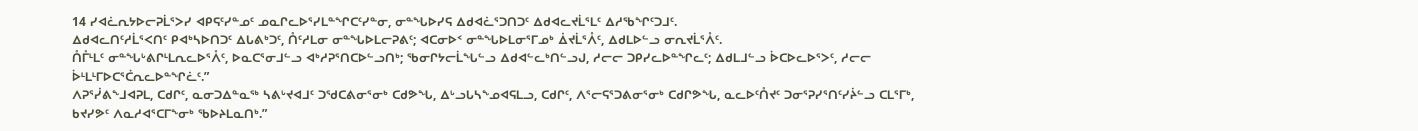14 ᓯᐊᓛᕆᔭᐅᓕᕈᒫᕐᐳᓯ ᐊᑭᕋᑦᓯᓐᓄᑦ ᓄᓇᒋᓚᐅᕐᓯᒪᓐᖏᑕᑦᓯᓐᓂ, ᓂᓐᖓᐅᓯᕋ ᐃᑯᐊᓛᕐᑐᑎᑐᑦ ᐃᑯᐊᓚᔪᒫᕐᒪᑦ ᐃᓱᖃᖏᑦᑐᒧᑦ.
ᐃᑯᐊᓚᑎᑦᓱᒫᕐᐸᑎᑦ ᑭᐊᒃᓴᐅᑎᑐᑦ ᐃᒐᕕᒃᑐᑦ, ᑍᑦᓱᒪᓂ ᓂᓐᖓᐅᒪᓕᕈᕕᑦ; ᐊᑕᓂᐅᑉ ᓂᓐᖓᐅᒪᓂᕐᒥᓄᒃ ᐄᔪᒫᕐᐰᑦ, ᐃᑯᒪᐅᓪᓗ ᓂᕆᔪᒫᕐᐰᑦ.
ᑍᒤᒻᒪᑦ ᓂᓐᖓᒡᕕᒋᒻᒪᕆᓚᐅᕐᐰᑦ, ᐅᓇᑕᕐᓂᒧᓪᓗ ᐊᒃᓱᕈᕐᑎᑕᐅᓪᓗᑎᒃ; ᖃᓂᒋᔭᓕᒫᖓᓪᓗ ᐃᑯᐊᓪᓚᒃᑎᓪᓗᒍ, ᓱᓕᓕ ᑐᑭᓯᓚᐅᓐᖏᓚᑦ; ᐃᑯᒪᒧᓪᓗ ᐆᑕᐅᓚᐅᕐᐳᑦ, ᓱᓕᓕ ᐆᒻᒪᒻᒥᐅᑕᕐᑖᕆᓚᐅᓐᖏᓛᑦ.”
ᐱᕈᕐᓰᕕᖕᒧᐊᕈᒪ, ᑕᑯᒋᑦ, ᓇᓂᑐᐃᓐᓇᖅ ᓴᕕᒡᔪᐊᒧᑦ ᑐᖁᑕᕕᓂᕐᓂᒃ ᑕᑯᕗᖓ, ᐃᒡᓗᒐᓴᖕᓄᐊᕋᒪᓗ, ᑕᑯᒋᑦ, ᐱᕐᓕᕋᕐᑐᕕᓂᕐᓂᒃ ᑕᑯᒋᕗᖓ, ᓇᓚᐅᑦᑍᔪᑦ ᑐᓂᕐᕈᓯᕐᑎᑦᓯᔩᓪᓗ ᑕᒪᕐᒥᒃ, ᑲᔪᓯᕗᑦ ᐱᓇᓱᐊᕐᑕᒥᖕᓂᒃ ᖃᐅᔨᒪᓇᑎᒃ.”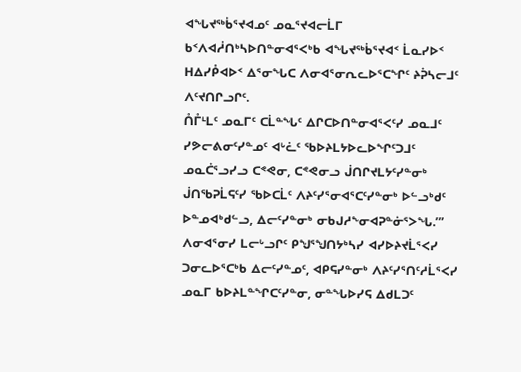ᐊᖓᔪᖅᑳᕐᔪᐊᓄᑦ ᓄᓇᕐᔪᐊᓕᒫᒥ ᑲᑉᐱᐊᓲᑎᒃᓴᐅᑎᓐᓂᐊᕐᐸᒃᑲ ᐊᖓᔪᖅᑳᕐᔪᐊᑉ ᒫᓇᓯᐅᑉ ᕼᐃᓯᑬᐊᐅᑉ ᐃᕐᓂᖓᑕ ᐱᓂᐊᕐᓂᕆᓚᐅᕐᑕᖏᑦ ᔨᕉᓴᓕᒧᑦ ᐱᑦᔪᑎᒋᓗᒋᑦ.
ᑍᒤᒻᒪᑦ ᓄᓇᒥᑦ ᑕᒫᓐᖓᑦ ᐃᒋᑕᐅᑎᓐᓂᐊᕐᐸᑦᓯ ᓄᓇᒧᑦ ᓯᕗᓕᕕᓂᑦᓯᓐᓄᑦ ᐊᒡᓛᑦ ᖃᐅᔨᒪᔭᐅᓚᐅᖏᑦᑐᒧᑦ ᓄᓇᑖᕐᓗᓯᓗ ᑕᕝᕙᓂ, ᑕᕝᕙᓂᓗ ᒎᑎᒋᔪᒪᔭᑦᓯᓐᓂᒃ ᒎᑎᖃᕈᒫᕋᑦᓯ ᖃᐅᑕᒫᑦ ᐱᔨᑦᓯᕐᓂᐊᕐᑕᑦᓯᓐᓂᒃ ᐅᓪᓗᒃᑯᑦ ᐅᓐᓄᐊᒃᑯᓪᓗ, ᐃᓕᑦᓯᓐᓂᒃ ᓂᑲᒍᓱᖕᓂᐊᕈᓐᓃᕐᐳᖓ.’”
ᐱᓂᐊᕐᓂᓯ ᒪᓕᒡᓗᒋᑦ ᑭᖑᕐᖑᑎᔭᒃᓴᓯ ᐊᓯᐅᔨᔪᒫᕐᐸᓯ ᑐᓂᓚᐅᕐᑕᒃᑲ ᐃᓕᑦᓯᓐᓄᑦ, ᐊᑭᕋᓯᓐᓂᒃ ᐱᔨᑦᓯᕐᑎᑦᓱᒫᕐᐸᓯ ᓄᓇᒥ ᑲᐅᔨᒪᓐᖏᑕᑦᓯᓐᓂ, ᓂᓐᖓᐅᓯᕋ ᐃᑯᒪᑐᑦ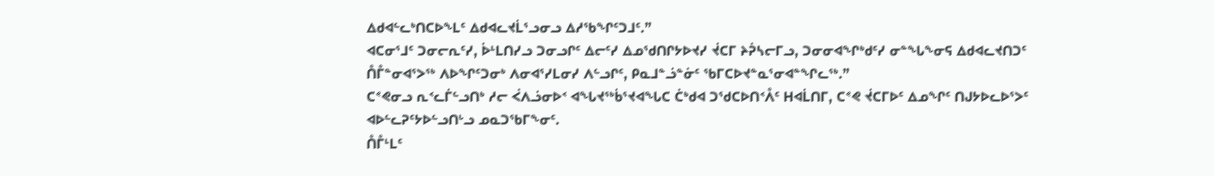ᐃᑯᐊᓪᓚᒃᑎᑕᐅᖕᒪᑦ ᐃᑯᐊᓚᔪᒫᕐᓗᓂᓗ ᐃᓱᖃᖏᑦᑐᒧᑦ.”
ᐊᑕᓂᕐᒧᑦ ᑐᓂᓕᕆᑦᓯ, ᐆᒻᒪᑎᓯᓗ ᑐᓂᓗᒋᑦ ᐃᓕᑦᓯ ᐃᓄᖁᑎᒋᔭᐅᔪᓯ ᔫᑕᒥ ᔨᕉᓴᓕᒥᓗ, ᑐᓂᓂᐊᖏᒃᑯᑦᓯ ᓂᓐᖓᖕᓂᕋ ᐃᑯᐊᓚᔪᑎᑐᑦ ᑍᒤᓐᓂᐊᕐᐳᖅ ᐱᐅᖏᑦᑐᓂᒃ ᐱᓂᐊᕐᓯᒪᓂᓯ ᐱᓪᓗᒋᑦ, ᑭᓇᒧᓐᓘᓐᓃᑦ ᖃᒥᑕᐅᔪᓐᓇᕐᓂᐊᓐᖏᓚᖅ.”
ᑕᕝᕙᓂᓗ ᕆᑉᓚᒦᓪᓗᑎᒃ ᓱᓕ ᐹᐱᓘᓂᐅᑉ ᐊᖓᔪᖅᑳᕐᔪᐊᖓᑕ ᑖᒃᑯᐊ ᑐᖁᑕᐅᑎᑉᐰᑦ ᕼᐊᒫᑎᒥ, ᑕᕝᕙ ᔫᑕᒥᐅᑦ ᐃᓄᖏᑦ ᑎᒍᔭᐅᓚᐅᕐᐳᑦ ᐊᐅᓪᓚᕈᑦᔭᐅᓪᓗᑎᒡᓗ ᓄᓇᑐᖃᒥᖕᓂᑦ.
ᑍᒤᒻᒪᑦ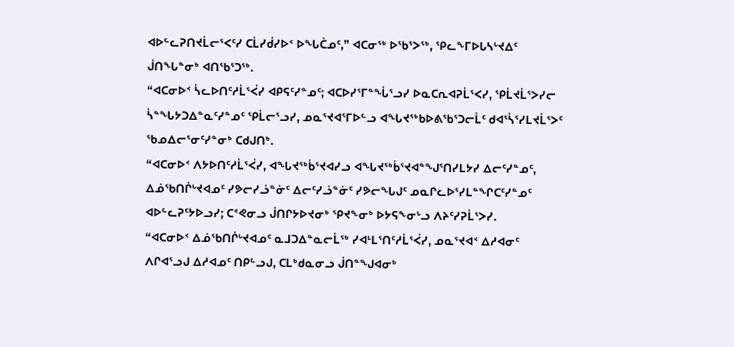ᐊᐅᓪᓚᕈᑎᔪᒫᓕᕐᐸᑦᓯ ᑕᒫᓯᑰᓯᐅᑉ ᐅᖓᑖᓄᑦ,” ᐊᑕᓂᖅ ᐅᖃᕐᐳᖅ, ᕿᓚᖕᒥᐅᒐᓴᒡᔪᐃᑦ ᒎᑎᖓᓐᓂᒃ ᐊᑎᖃᕐᑐᖅ.
“ᐊᑕᓂᐅᑉ ᓵᓚᐅᑎᑦᓱᒫᕐᐹᓯ ᐊᑭᕋᑦᓯᓐᓄᑦ; ᐊᑕᐅᓯᕐᒥᓐᖔᕐᓗᓯ ᐅᓇᑕᕆᐊᕈᒫᕐᐸᓯ, ᕿᒫᔪᒫᕐᐳᓯᓕ ᓵᓐᖓᔭᑐᐃᓐᓇᑦᓯᓐᓄᑦ ᕿᒫᓕᕐᓗᓯ, ᓄᓇᕐᔪᐊᕐᒥᐅᓪᓗ ᐊᖓᔪᖅᑲᐅᕕᖃᕐᑐᓕᒫᑦ ᑯᐊᕐᓵᕐᓯᒪᔪᒫᕐᐳᑦ ᖃᓄᐃᓕᕐᓂᑦᓯᓐᓂᒃ ᑕᑯᒍᑎᒃ.
“ᐊᑕᓂᐅᑉ ᐱᔭᐅᑎᑦᓱᒫᕐᐹᓯ, ᐊᖓᔪᖅᑳᕐᔪᐊᓯᓗ ᐊᖓᔪᖅᑳᕐᔪᐊᓐᖑᕐᑎᓯᒪᔭᓯ ᐃᓕᑦᓯᓐᓄᑦ, ᐃᓅᖃᑎᒌᒡᔪᐊᓄᑦ ᓯᕗᓕᓯᓘᓐᓃᑦ ᐃᓕᑦᓯᓘᓐᓃᑦ ᓯᕗᓕᖓᒍᑦ ᓄᓇᒋᓚᐅᕐᓯᒪᓐᖏᑕᑦᓯᓐᓄᑦ ᐊᐅᓪᓚᕈᑦᔭᐅᓗᓯ; ᑕᕝᕙᓂᓗ ᒎᑎᒋᔭᐅᔪᓂᒃ ᕿᔪᖕᓂᒃ ᐅᔭᕋᖕᓂᒡᓗ ᐱᔨᑦᓯᕈᒫᕐᐳᓯ.
“ᐊᑕᓂᐅᑉ ᐃᓅᖃᑎᒌᒡᔪᐊᓄᑦ ᓇᒧᑐᐃᓐᓇᓕᒫᖅ ᓯᐊᒻᒪᕐᑎᑦᓱᒫᕐᐹᓯ, ᓄᓇᕐᔪᐊᑉ ᐃᓱᐊᓂᑦ ᐱᒋᐊᕐᓗᒍ ᐃᓱᐊᓄᑦ ᑎᑭᓪᓗᒍ, ᑕᒪᒃᑯᓇᓂᓗ ᒎᑎᓐᖑᐊᓂᒃ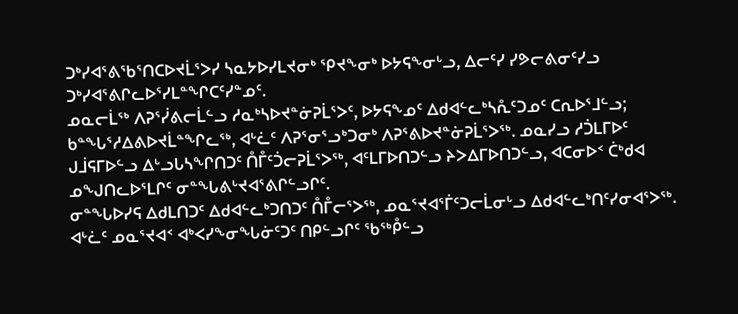ᑐᒃᓯᐊᕐᕕᖃᕐᑎᑕᐅᔪᒫᕐᐳᓯ ᓴᓇᔭᐅᓯᒪᔪᓂᒃ ᕿᔪᖕᓂᒃ ᐅᔭᕋᖕᓂᒡᓗ, ᐃᓕᑦᓯ ᓯᕗᓕᕕᓂᑦᓯᓗ ᑐᒃᓯᐊᕐᕕᒋᓚᐅᕐᓯᒪᓐᖏᑕᑦᓯᓐᓄᑦ.
ᓄᓇᓕᒫᖅ ᐱᕈᕐᓰᕕᓕᒫᓪᓗ ᓱᓇᒃᓴᐅᔪᓐᓃᕈᒫᕐᐳᑦ, ᐅᔭᕋᖕᓄᑦ ᐃᑯᐊᓪᓚᒃᓴᕅᑦᑐᓄᑦ ᑕᕆᐅᕐᒧᓪᓗ; ᑲᓐᖓᕐᓱᐃᕕᐅᔪᒫᓐᖏᓚᖅ, ᐊᒡᓛᑦ ᐱᕈᕐᓂᕐᓗᒃᑐᓂᒃ ᐱᕈᕐᕕᐅᔪᓐᓃᕈᒫᕐᐳᖅ. ᓄᓇᓯᓗ ᓱᑑᒪᒥᐅᑦ ᒍᒨᕋᒥᐅᓪᓗ ᐃᒡᓗᒐᓴᖏᑎᑐᑦ ᑍᒤᑦᑑᓕᕈᒫᕐᐳᖅ, ᐊᑦᒪᒥᐅᑎᑐᓪᓗ ᔨᐳᐃᒥᐅᑎᑐᓪᓗ, ᐊᑕᓂᐅᑉ ᑖᒃᑯᐊ ᓄᖑᑎᓚᐅᕐᒪᒋᑦ ᓂᓐᖓᕕᒡᔪᐊᕐᕕᒋᓪᓗᒋᑦ.
ᓂᓐᖓᐅᓯᕋ ᐃᑯᒪᑎᑐᑦ ᐃᑯᐊᓪᓚᒃᑐᑎᑐᑦ ᑍᒤᓕᕐᐳᖅ, ᓄᓇᕐᔪᐊᕐᒦᑦᑐᓕᒫᓂᒡᓗ ᐃᑯᐊᓪᓚᒃᑎᑦᓯᓂᐊᕐᐳᖅ. ᐊᒡᓛᑦ ᓄᓇᕐᔪᐊᑉ ᐊᒃᐸᓯᖕᓂᖓᓃᑦᑐᑦ ᑎᑭᓪᓗᒋᑦ ᖃᖅᑬᓪᓗ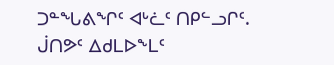ᑐᓐᖓᕕᖏᑦ ᐊᒡᓛᑦ ᑎᑭᓪᓗᒋᑦ.
ᒎᑎᕗᑦ ᐃᑯᒪᐅᖕᒪᑦ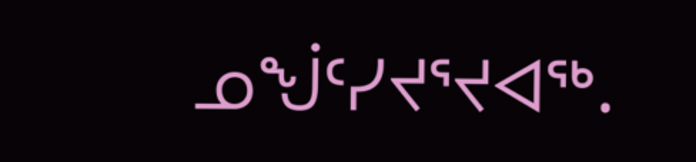ᓄᖒᑦᓯᔪᕐᔪᐊᖅ.